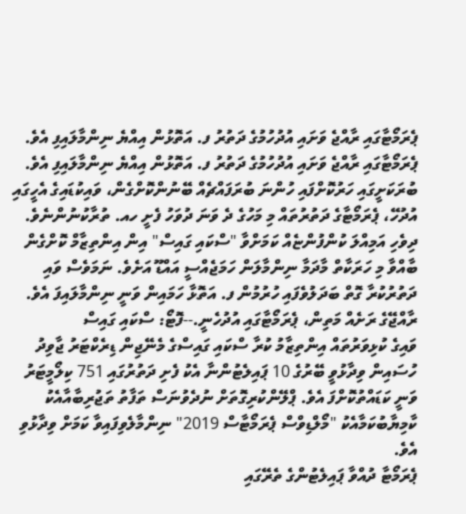ޕެރަމޯޓާގައި ރާއްޖެ ވަށައި އުދުހުމުގެ ދަތުރު ފ. އަތޮޅުން އިއްޔެ ނިންމާލައިފި އެވެ.
ޕެރަމޯޓާގައި ރާއްޖެ ވަށައި އުދުހުމުގެ ދަތުރު ފ. އަތޮޅުން އިއްޔެ ނިންމާލައިފި އެވެ.
ބުރަކަށީގައި ހަރުކޮށްފައި ހުންނަ ބުރަފައްޗެއް ބޭނުންކޮށްގެން، ވައިކުޑައިގެ އެހީގައި އުދުހޭ، ޕެރަމޯޓާގެ ދަތުރުތައް މި މަހުގެ ދެ ވަނަ ދުވަހު ފެށީ ހއ. ތުރާކުނުންނެވެ. ދިވެހި އަމިއްލަ ކުންފުންޏެއް ކަމަށްވާ "ސްކައި ގައިސް" އިން އިންތިޒާމް ކޮށްގެން ބާއްވާ މި ހަރަކާތް މާދަމާ ނިންމާލަން ހަމަޖެއްސީ އައްޑޫ އަށެވެ. ނަމަވެސް ވައި ދަތުރުކުރާ ގޮތް ބަދަލުވެފައި ހުރުމުން ފ. އަތޮޅާ ހަމައިން ވަނީ ނިންމާލައިފަ އެވެ.
ރާއްޖޭގެ ރަށެއް މަތިން، ޕެރަމޯޓާގައި އުދުހެނީ.--ފޮޓޯ: ސްކައި ގައިސް
ވައިގެ ކުޅިވަރުތައް އިންތިޒާމު ކުރާ ސްކައި ގައިސްގެ މެނޭޖިން ޑިރެކްޓަރު ޖާވިދު ހުސައިން ވިދާޅުވީ ބޭރުގެ 10 ޕައިލެޓުންނާ އެކު ފެށި ދަތުރުގައި 751 ކިލޯމީޓަރު ވަނީ ކަޑައްތުކޮށްފަ އެވެ. ޕްލޭންކުރިގޮތަށް ނުދެވުނަސް ތަފާތު ތަޖުރިބާއާއެކު ކާމިޔާބުކަމާއެކު "މޯލްޑިވްސް ޕެރަމޯޓާސް 2019" ނިންމާލެވިފައިވާ ކަމަށް ވިދާޅުވި އެވެ.
ޕެރަމޯޓާ ދުއްވާ ޕައިލެޓުންގެ ތެރޭގައި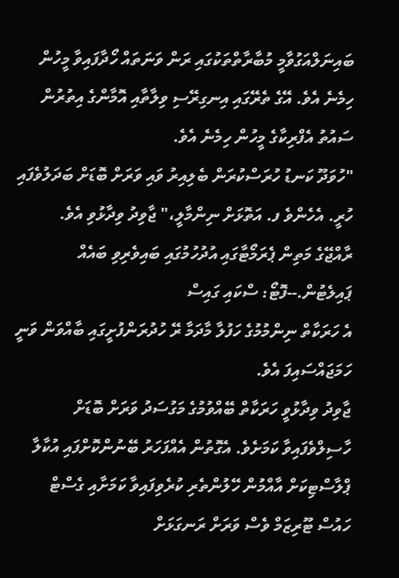ބައިނަލްއަގުވާމީ މުބާރާތްތަކުގައި ރަން ވަނަތައް ހޯދާފައިވާ މީހުން ހިމެނެ އެވެ. އޭގެ ތެރޭގައި އިނގިރޭސި ވިލާތާއި އޮމާންގެ އިތުރުން ސައުތު އެފްރިކާގެ މީހުން ހިމެނެ އެވެ.
"ހުވަދޫ ކަނޑު ހުރަސްކުރަން ބެލިއިރު ވައި ވަރަށް ބޮޑަށް ބަދަލުވެފައި ހުރީ. އެހެންވެ ފ. އަތޮޅަށް ނިންމާލީ،" ޖާވިދު ވިދާޅުވި އެވެ.
ރާއްޖޭގެ މަތިން ޕެރަމޯޓާގައި އުދުހުމުގައި ބައިވެރިވި ބައެއް ޕައިލެޓުން.--ފޮޓޯ: ސްކައި ގައިސް
އެ ހަރަކާތް ނިންމުމުގެ ހަފުލާ މާދަމާ ރޭ ހުދުރަންފުށީގައި ބާއްވަން ވަނީ ހަމަޖައްސައިފަ އެވެ.
ޖާވިދު ވިދާޅުވީ ހަރަކާތް ބޭއްވުމުގެ މަގުސަދު ވަރަށް ބޮޑަށް ހާސިލްވެފައިވާ ކަމަށެވެ. އެގޮތުން އެއްފަހަރު ބޭނުންކޮށްފައި އުކާލާ ޕްލާސްޓިކަށް އާއްމުން ހޭލުންތެރި ކުރެވިފައިވާ ކަމަށާއި ގެސްޓް ހައުސް ޓޫރިޒަމް ވެސް ވަރަށް ރަނގަޅަށް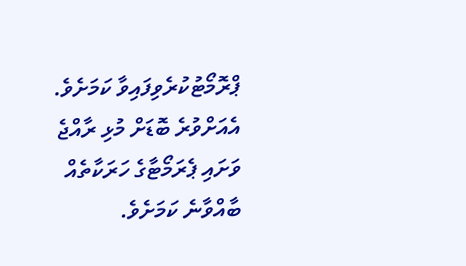ޕްރޮމޯޓުކުރެވިފައިވާ ކަމަށެވެ.
އެއަށްވުރެ ބޮޑަށް މުޅި ރާއްޖެ ވަށައި ޕެރަމޯޓާގެ ހަރަކާތެއް ބާއްވާނެ ކަމަށެވެ.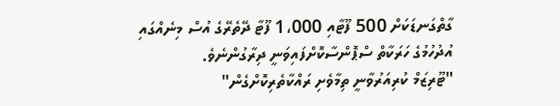ގާތްގަނޑަކަށް 500 ފޫޓާއި 1،000 ފޫޓާ ދޭތެރޭގެ އުސް މިނެއްގައި އުދުހުމުގެ ހަރަކާތް ސްޕޮންސާކޮށްފައިވަނީ ދިރާގުންނެވެ.
"ޓޫރިޒަމް ކުރިއަރުވާނީ ތިމާވެށި ރައްކާތެރިކޮށްގެން"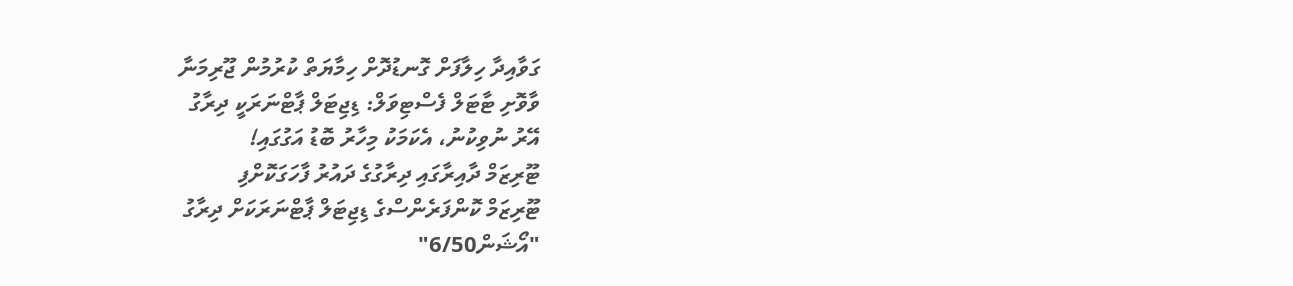ގަވާއިދާ ހިލާފަށް ގޮނޑުދޮށް ހިމާޔަތް ކުރުމުން ޖޫރިމަނާ
ވާވޮށި ޓާޓަލް ފެސްޓިވަލް: ޑިޖިޓަލް ޕާޓްނަރަކީ ދިރާގު
އޭރު ނުވިކުނު، އެކަމަކު މިހާރު ބޮޑު އަގުގައި!
ޓޫރިޒަމް ދާއިރާގައި ދިރާގުގެ ދައުރު ފާހަގަކޮށްފި
ޓޫރިޒަމް ކޮންފަރެންސްގެ ޑިޖިޓަލް ޕާޓްނަރަކަށް ދިރާގު
"އޯޝަން6/50"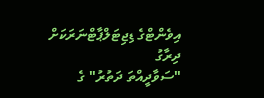އިވެންޓްގެ ޑިޖިޓަލްޕާޓްނަރަކަށް ދިރާގު
"ސަވާދީއްތަ ދަތުރު" ގެ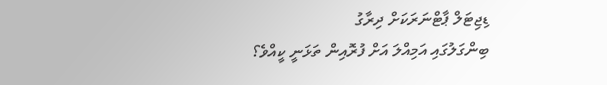ޑިޖިޓަލް ޕާޓްނަރަކަށް ދިރާގު
ބިންގަލުގައި އަމިއްލަ އަށް ފުރޮއިން ތަޅަނީ ކީއްވެ؟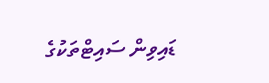ޑައިވިން ސައިޓްތަކުގެ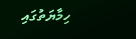ހިމާޔަތުގައި